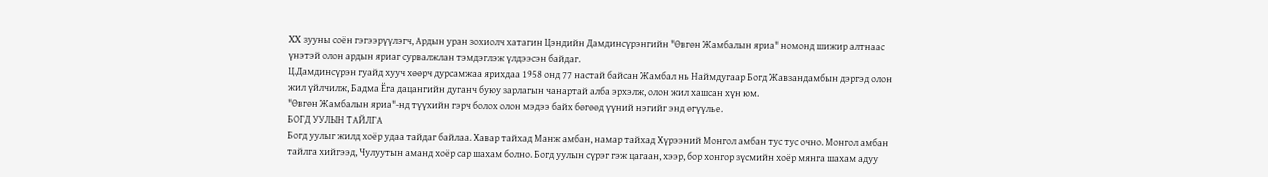XX зууны соён гэгээрүүлэгч, Ардын уран зохиолч хатагин Цэндийн Дамдинсүрэнгийн "Өвгөн Жамбалын яриа" номонд шижир алтнаас үнэтэй олон ардын яриаг сурвалжлан тэмдэглэж үлдээсэн байдаг.
Ц.Дамдинсүрэн гуайд хууч хөөрч дурсамжаа ярихдаа 1958 онд 77 настай байсан Жамбал нь Наймдугаар Богд Жавзандамбын дэргэд олон жил үйлчилж, Бадма Ёга дацангийн дуганч буюу зарлагын чанартай алба эрхэлж, олон жил хашсан хүн юм.
"Өвгөн Жамбалын яриа"-нд түүхийн гэрч болох олон мэдээ байх бөгөөд үүний нэгийг энд өгүүлье.
БОГД УУЛЫН ТАЙЛГА
Богд уулыг жилд хоёр удаа тайдаг байлаа. Хавар тайхад Манж амбан, намар тайхад Хүрээний Монгол амбан тус тус очно. Монгол амбан тайлга хийгээд, Чулуутын аманд хоёр сар шахам болно. Богд уулын сүрэг гэж цагаан, хээр, бор хонгор зүсмийн хоёр мянга шахам адуу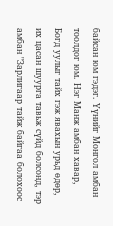байсан юм гэдэг. Үүнийг Монгол амбан тоолдог юм. Нэг Манж амбан хавар, Богд уулыг тайх гэж явахын урьд өдөр, их цасан шуурга тавьж сүйд болсонд, тэр амбан "Зарлигаар тайж байгаа болохоос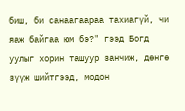биш, би санаагаараа тахиагүй, чи яаж байгаа юм бэ?" гээд Богд уулыг хорин ташуур занчиж, дөнгө зүүж шийтгээд, модон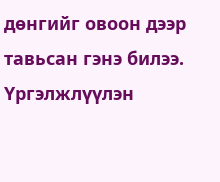дөнгийг овоон дээр тавьсан гэнэ билээ.
Үргэлжлүүлэн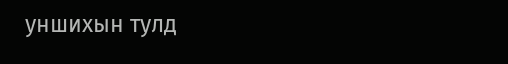уншихын тулд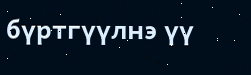бүртгүүлнэ үү